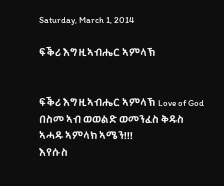Saturday, March 1, 2014

ፍቕሪ እግዚኣብሔር ኣምላኽ


ፍቕሪ እግዚኣብሔር ኣምላኽ Love of God
በስመ ኣብ ወወልድ ወመንፈስ ቅዱስ ኣሓዱ ኣምላክ ኣሜን!!!
እየሱስ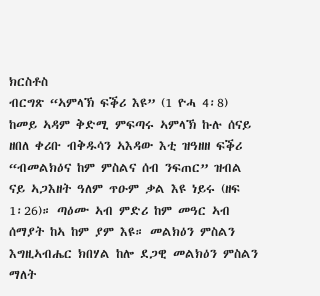ክርስቶስ
ብርግጽ “ኣምላኽ ፍቕሪ እዩ” (1 ዮሓ 4፡8) ከመይ ኣዳም ቅድሚ ምፍጣሩ ኣምላኽ ኩሉ ሰናይ ዘበለ ቀሪቡ ብቅዱሳን ኣእዳው እቲ ዝዓዘዘ ፍቕሪ “ብመልክዕና ከም ምስልና ሰብ ንፍጠር” ዝብል ናይ ኣጋእዘት ዓለም ጥዑም ቃል እዩ ነይሩ (ዘፍ 1፡26)። ጣዕሙ ኣብ ምድሪ ከም መዓር ኣብ ሰማያት ከኣ ከም ያም እዩ። መልክዕን ምስልን እግዚኣብሔር ክበሃል ከሎ ደጋዊ መልክዕን ምስልን ማለት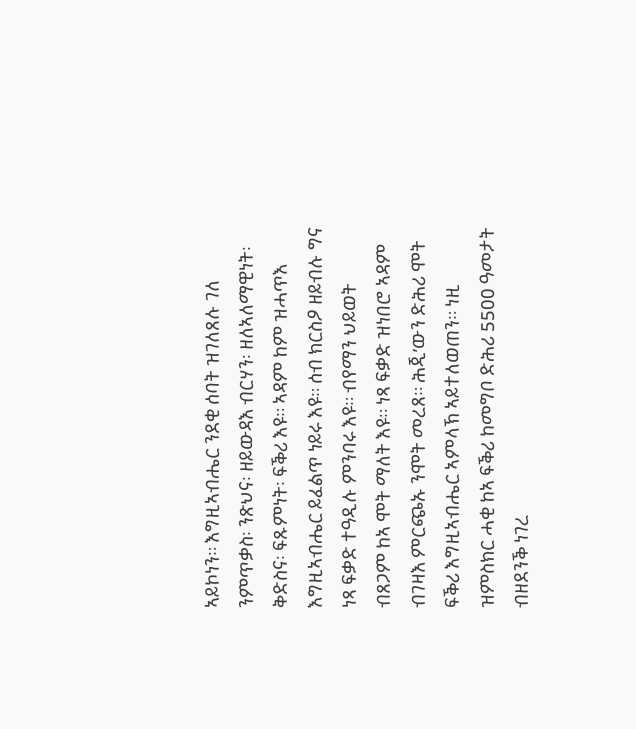ኣይኮነን። እግዚኣብሔር ንደቂ ሰባት ዝገለጸሉ ገለ ንምጥቃስ፡ ንጽህና፡ ዘይውዳእ ብርሃን፡ ዘለኣለማዊነት፡ ቅድስና፡ ፍጹምነት፡ ፍቕሪ እዩ። ኣዳም ከም ዝሓጥእ እግዚኣብሔር ይፈልጥ ነይሩ እዩ። ሰብ ክርስዖ ዘይብሉ ግና ነጻ ፍቃድ ተዓዲሉ ምንባሩ እዩ። ብየማን ህይወት ብጸጋም ከኣ ሞት ማለት እዩ። ነጻ ፍቃድ ዝነበሮ ኣዳም ብገዛእ ምርጭኡ ንሞት መረጸ። ሕጂ’ውን ድሕሪ ሞት ፍቕሪ እግዚኣብሔር ኣምላኽ ኣይተለወጠን። ነዚ ዝምስክር ሓቂ ከኣ ፍቕሪ ከመግቦ ድሕሪ 5500 ዓመታት ብዘደንቕ ነገረ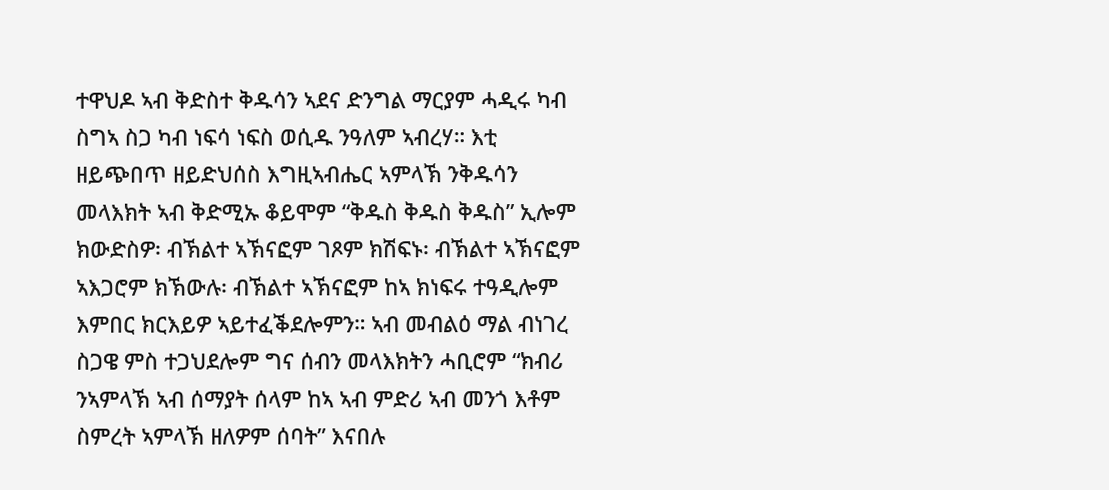ተዋህዶ ኣብ ቅድስተ ቅዱሳን ኣደና ድንግል ማርያም ሓዲሩ ካብ ስግኣ ስጋ ካብ ነፍሳ ነፍስ ወሲዱ ንዓለም ኣብረሃ። እቲ ዘይጭበጥ ዘይድህሰስ እግዚኣብሔር ኣምላኽ ንቅዱሳን መላእክት ኣብ ቅድሚኡ ቆይሞም “ቅዱስ ቅዱስ ቅዱስ” ኢሎም ክውድስዎ፡ ብኽልተ ኣኽናፎም ገጾም ክሽፍኑ፡ ብኽልተ ኣኽናፎም ኣእጋሮም ክኽውሉ፡ ብኽልተ ኣኽናፎም ከኣ ክነፍሩ ተዓዲሎም እምበር ክርእይዎ ኣይተፈቕደሎምን። ኣብ መብልዕ ማል ብነገረ ስጋዌ ምስ ተጋህደሎም ግና ሰብን መላእክትን ሓቢሮም “ክብሪ ንኣምላኽ ኣብ ሰማያት ሰላም ከኣ ኣብ ምድሪ ኣብ መንጎ እቶም ስምረት ኣምላኽ ዘለዎም ሰባት” እናበሉ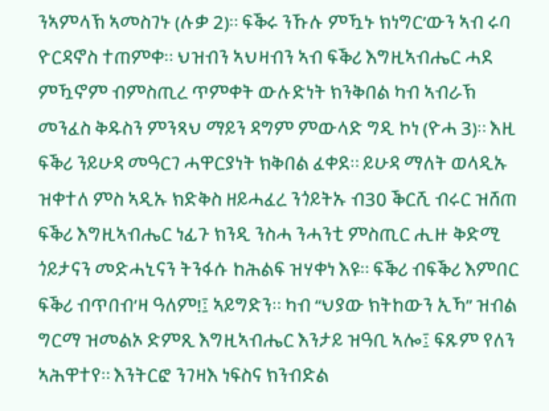ንኣምላኽ ኣመስገኑ (ሉቃ 2)። ፍቕሩ ንኹሉ ምዃኑ ክነግር’ውን ኣብ ሩባ ዮርዳኖስ ተጠምቀ። ህዝብን ኣህዛብን ኣብ ፍቕሪ እግዚኣብሔር ሓደ ምዃኖም ብምስጢረ ጥምቀት ውሉድነት ክንቅበል ካብ ኣብራኽ መንፈስ ቅዱስን ምንጻህ ማይን ዳግም ምውላድ ግዲ ኮነ (ዮሓ 3)። እዚ ፍቕሪ ንይሁዳ መዓርገ ሓዋርያነት ክቅበል ፈቀደ። ይሁዳ ማለት ወላዲኡ ዝቀተለ ምስ ኣዲኡ ክድቅስ ዘይሓፈረ ንጎይትኡ ብ30 ቕርሺ ብሩር ዝሸጠ ፍቕሪ እግዚኣብሔር ነፊጉ ክንዲ ንስሓ ንሓንቲ ምስጢር ሒዙ ቅድሚ ጎይታናን መድሓኒናን ትንፋሱ ከሕልፍ ዝሃቀነ እዩ። ፍቕሪ ብፍቕሪ እምበር ፍቕሪ ብጥበብ’ዛ ዓለም!፤ ኣይግድን። ካብ “ህያው ክትከውን ኢኻ” ዝብል ግርማ ዝመልኦ ድምጺ እግዚኣብሔር እንታይ ዝዓቢ ኣሎ፤ ፍጹም የለን ኣሕዋተየ። እንትርፎ ንገዛእ ነፍስና ክንብድል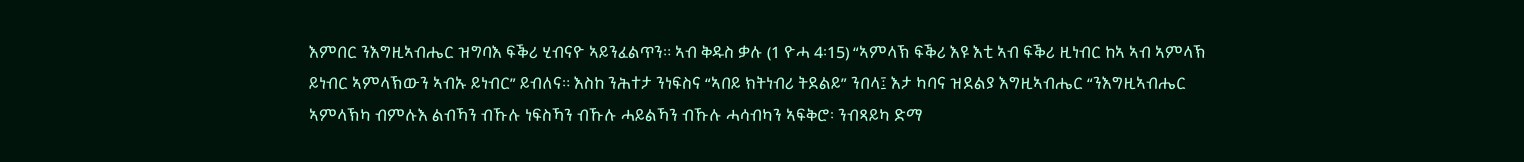እምበር ንእግዚኣብሔር ዝግባእ ፍቕሪ ሂብናዮ ኣይንፈልጥን። ኣብ ቅዱስ ቃሉ (1 ዮሓ 4፡15) “ኣምላኽ ፍቕሪ እዩ እቲ ኣብ ፍቕሪ ዚነብር ከኣ ኣብ ኣምላኽ ይነብር ኣምላኽውን ኣብኡ ይነብር” ይብለና። እስከ ንሕተታ ንነፍስና “ኣበይ ክትነብሪ ትደልይ” ንበላ፤ እታ ካባና ዝደልያ እግዚኣብሔር “ንእግዚኣብሔር ኣምላኽካ ብምሉእ ልብኻን ብኹሉ ነፍስኻን ብኹሉ ሓይልኻን ብኹሉ ሓሳብካን ኣፍቅሮ፡ ንብጻይካ ድማ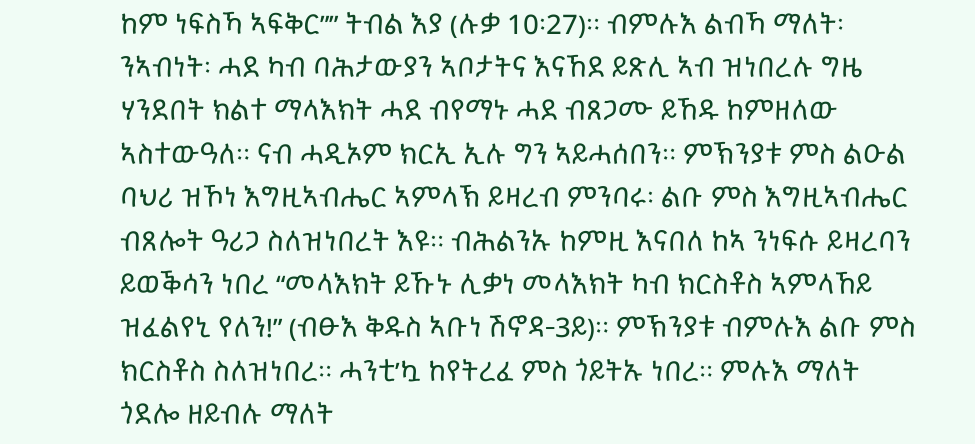ከም ነፍስኻ ኣፍቅር”” ትብል እያ (ሉቃ 10፡27)። ብምሉእ ልብኻ ማለት፡ ንኣብነት፡ ሓደ ካብ ባሕታውያን ኣቦታትና እናኸደ ይጽሊ ኣብ ዝነበረሉ ግዜ ሃንደበት ክልተ ማላእክት ሓደ ብየማኑ ሓደ ብጸጋሙ ይኸዱ ከምዘለው ኣስተውዓለ። ናብ ሓዲኦም ክርኢ ኢሉ ግን ኣይሓሰበን። ምኽንያቱ ምስ ልዑል ባህሪ ዝኾነ እግዚኣብሔር ኣምላኽ ይዛረብ ምንባሩ፡ ልቡ ምስ እግዚኣብሔር ብጸሎት ዓሪጋ ስለዝነበረት እዩ። ብሕልንኡ ከምዚ እናበለ ከኣ ንነፍሱ ይዛረባን ይወቕሳን ነበረ “መላእክት ይኹኑ ሊቃነ መላእክት ካብ ክርስቶስ ኣምላኸይ ዝፈልየኒ የለን!” (ብፁእ ቅዱስ ኣቡነ ሽኖዳ-3ይ)። ምኽንያቱ ብምሉእ ልቡ ምስ ክርስቶስ ስለዝነበረ። ሓንቲ’ኳ ከየትረፈ ምስ ጎይትኡ ነበረ። ምሉእ ማለት ጎደሎ ዘይብሉ ማለት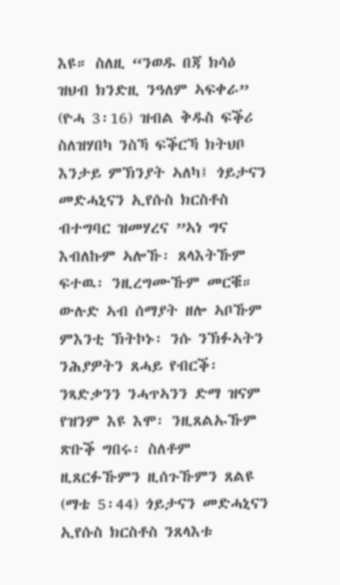እዩ። ስለዚ “ንወዱ በጃ ክሳዕ ዝህብ ክንድዚ ንዓለም ኣፍቀራ” (ዮሓ 3፡16) ዝብል ቅዱስ ፍቕሪ ስለዝሃበካ ንስኻ ፍቕርኻ ክትህቦ እንታይ ምኽንያት ኣለካ፤ ጎይታናን መድሓኒናን ኢየሱስ ክርስቶስ ብተግባር ዝመሃረና ”ኣነ ግና እብለኩም ኣሎኹ፡ ጸላእትኹም ፍተዉ፡ ንዚረግሙኹም መርቑ። ውሉድ ኣብ ሰማያት ዘሎ ኣቦኹም ምእንቲ ኽትኮኑ፡ ንሱ ንኽፉኣትን ንሕያዎትን ጸሓይ የብርቕ፡ ንጻድቃንን ንሓጥኣንን ድማ ዝናም የዝንም እዩ እሞ፡ ንዚጸልኡኹም ጽቡቕ ግበሩ፡ ስለቶም ዚጸርፉኹምን ዚሰጉኹምን ጸልዩ (ማቴ 5፡44) ጎይታናን መድሓኒናን ኢየሱስ ክርስቶስ ንጸላእቱ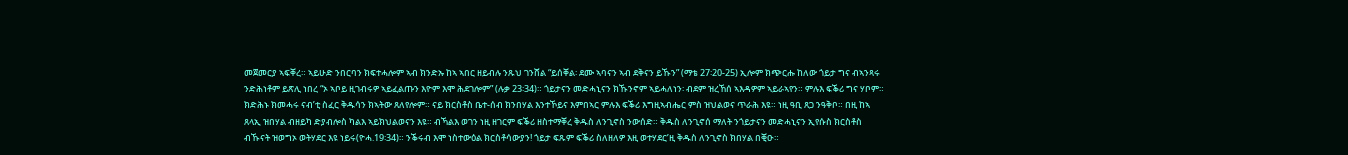መጀመርያ ኣፍቐረ። ኣይሁድ ንበርባን ክፍተሓሎም ኣብ ክንድኡ ከኣ ኣበር ዘይብሉ ንጹህ ገንሸል “ይሰቐል፡ ደሙ ኣባናን ኣብ ደቅናን ይኹን” (ማቴ 27፡20-25) ኢሎም ክጭርሑ ከለው ጎይታ ግና ብኣንጻሩ ንድሕነቶም ይጽሊ ነበረ “ኦ ኣቦይ ዚገብሩዎ ኣይፈልጡን እዮም እሞ ሕደገሎም” (ሉቃ 23፡34)። ጎይታናን መድሓኒናን ክኹንኖም ኣይሓለነን፡ ብደም ዝረኸሰ ኣእዳዎም ኣይራኣየን። ምሉእ ፍቕሪ ግና ሃቦም። ክድሕኑ ክመሓሩ ናብ’ቲ ስፈር ቅዱሳን ክኣትው ጸለየሎም። ናይ ክርስቶስ ቤተ-ሰብ ክንበሃል እንተኾይና እምበኣር ምሉእ ፍቕሪ እግዚኣብሔር ምስ ዝህልወና ጥራሕ እዩ። ነዚ ዓቢ ጸጋ ንዓቅቦ። በዚ ከኣ ጸላኢ ዝበሃል ብዘይካ ድያብሎስ ካልእ ኣይክህልወናን እዩ። ብኻልእ ወገን ነዚ ዘገርም ፍቕሪ ዘስተማቐረ ቅዱስ ለንጊኖስ ንውሰድ። ቅዱስ ለንጊኖሰ ማለት ንጎይታናን መድሓኒናን ኢየሱስ ክርስቶስ ብኹናት ዝወግኦ ወትሃደር እዩ ነይሩ(ዮሓ.19፡34)። ንቕሩብ እሞ ነስተውዕል ክርስቶሳውያን! ጎይታ ፍጹም ፍቕሪ ስለዘለዎ እዚ ወተሃደር’ዚ ቅዱስ ለንጊኖስ ክበሃል በቒዑ።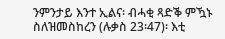ንምንታይ እንተ ኢልና፡ ብሓቂ ጻድቕ ምዃኑ ስለዝመስከረን (ሉቃስ 23፡47)፡ እቲ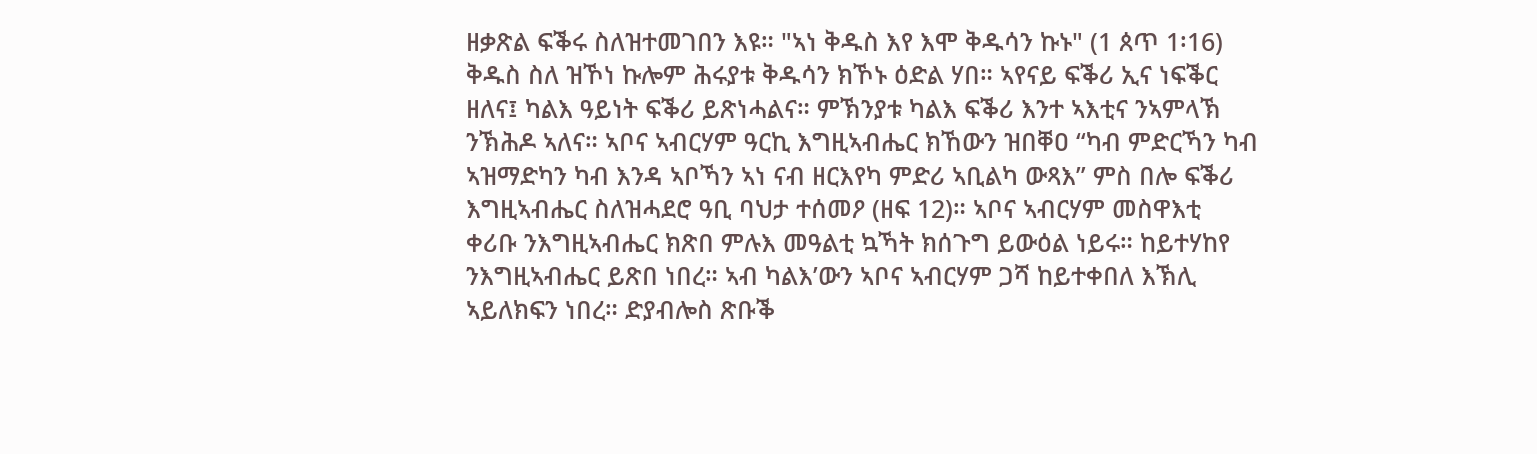ዘቃጽል ፍቕሩ ስለዝተመገበን እዩ። "ኣነ ቅዱስ እየ እሞ ቅዱሳን ኩኑ" (1 ጰጥ 1፡16) ቅዱስ ስለ ዝኾነ ኩሎም ሕሩያቱ ቅዱሳን ክኾኑ ዕድል ሃበ። ኣየናይ ፍቕሪ ኢና ነፍቕር ዘለና፤ ካልእ ዓይነት ፍቕሪ ይጽነሓልና። ምኽንያቱ ካልእ ፍቕሪ እንተ ኣእቲና ንኣምላኽ ንኽሕዶ ኣለና። ኣቦና ኣብርሃም ዓርኪ እግዚኣብሔር ክኸውን ዝበቐዐ “ካብ ምድርኻን ካብ ኣዝማድካን ካብ እንዳ ኣቦኻን ኣነ ናብ ዘርእየካ ምድሪ ኣቢልካ ውጻእ” ምስ በሎ ፍቕሪ እግዚኣብሔር ስለዝሓደሮ ዓቢ ባህታ ተሰመዖ (ዘፍ 12)። ኣቦና ኣብርሃም መስዋእቲ ቀሪቡ ንእግዚኣብሔር ክጽበ ምሉእ መዓልቲ ኳኻት ክሰጉግ ይውዕል ነይሩ። ከይተሃከየ ንእግዚኣብሔር ይጽበ ነበረ። ኣብ ካልእ’ውን ኣቦና ኣብርሃም ጋሻ ከይተቀበለ እኽሊ ኣይለክፍን ነበረ። ድያብሎስ ጽቡቕ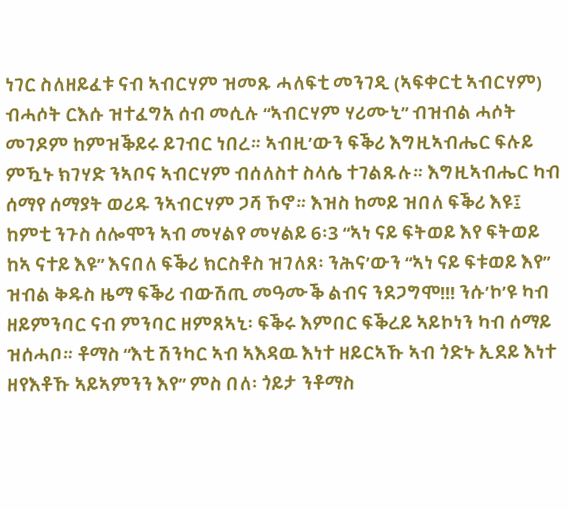ነገር ስለዘይፈቱ ናብ ኣብርሃም ዝመጹ ሓለፍቲ መንገዲ (ኣፍቀርቲ ኣብርሃም) ብሓሶት ርእሱ ዝተፈግአ ሰብ መሲሉ “ኣብርሃም ሃሪሙኒ” ብዝብል ሓሶት መገዶም ከምዝቕይሩ ይገብር ነበረ። ኣብዚ’ውን ፍቕሪ እግዚኣብሔር ፍሉይ ምዃኑ ክገሃድ ንኣቦና ኣብርሃም ብሰለስተ ስላሴ ተገልጹሉ። እግዚኣብሔር ካብ ሰማየ ሰማያት ወሪዱ ንኣብርሃም ጋሻ ኾኖ። እዝስ ከመይ ዝበለ ፍቕሪ እዩ፤ ከምቲ ንጉስ ሰሎሞን ኣብ መሃልየ መሃልይ 6፡3 “ኣነ ናይ ፍትወይ እየ ፍትወይ ከኣ ናተይ እዩ” እናበለ ፍቕሪ ክርስቶስ ዝገለጸ፡ ንሕና’ውን “ኣነ ናይ ፍቱወይ እየ” ዝብል ቅዱስ ዜማ ፍቕሪ ብውሽጢ መዓሙቕ ልብና ንደጋግሞ!!! ንሱ’ኮ’ዩ ካብ ዘይምንባር ናብ ምንባር ዘምጸኣኒ፡ ፍቕሩ እምበር ፍቕረይ ኣይኮነን ካብ ሰማይ ዝሰሓቦ። ቶማስ “እቲ ሽንካር ኣብ ኣእዳዉ እነተ ዘይርኣኹ ኣብ ጎድኑ ኢደይ እነተ ዘየእቶኹ ኣይኣምንን እየ” ምስ በለ፡ ጎይታ ንቶማስ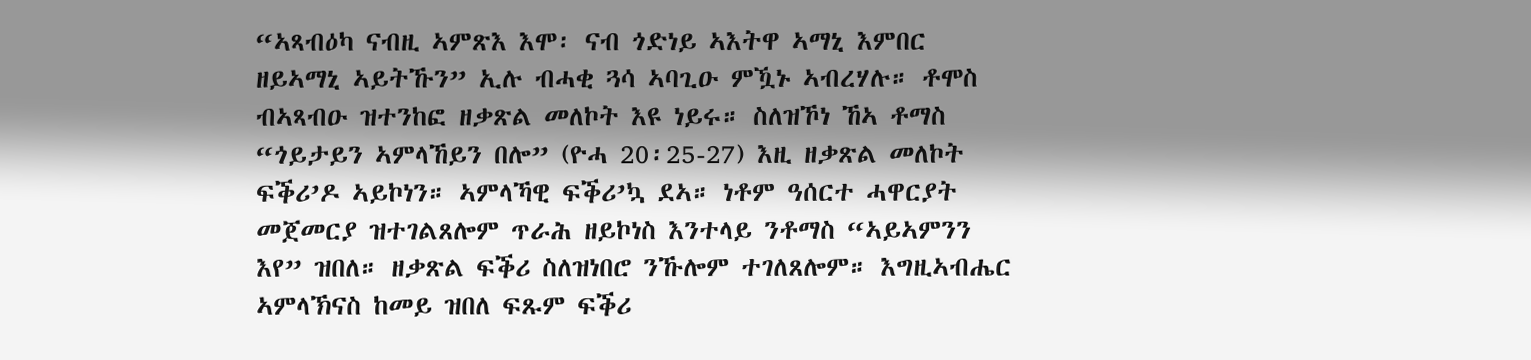“ኣጻብዕካ ናብዚ ኣምጽእ እሞ፡ ናብ ጎድነይ ኣእትዋ ኣማኒ እምበር ዘይኣማኒ ኣይትኹን” ኢሉ ብሓቂ ጓሳ ኣባጊዑ ምዃኑ ኣብረሃሉ። ቶሞስ ብኣጻብዑ ዝተንከፎ ዘቃጽል መለኮት እዩ ነይሩ። ስለዝኾነ ኸኣ ቶማስ “ጎይታይን ኣምላኸይን በሎ” (ዮሓ 20፡25-27) እዚ ዘቃጽል መለኮት ፍቕሪ’ዶ ኣይኮነን። ኣምላኻዊ ፍቕሪ’ኳ ደኣ። ነቶም ዓሰርተ ሓዋርያት መጀመርያ ዝተገልጸሎም ጥራሕ ዘይኮነስ እንተላይ ንቶማስ “ኣይኣምንን እየ” ዝበለ። ዘቃጽል ፍቕሪ ስለዝነበሮ ንኹሎም ተገለጸሎም። እግዚኣብሔር ኣምላኽናስ ከመይ ዝበለ ፍጹም ፍቕሪ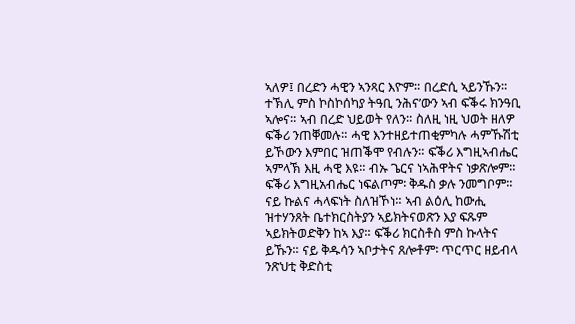ኣለዎ፤ በረድን ሓዊን ኣንጻር እዮም። በረድሲ ኣይንኹን። ተኽሊ ምስ ኮስኮሰካያ ትዓቢ ንሕና’ውን ኣብ ፍቕሩ ክንዓቢ ኣሎና። ኣብ በረድ ህይወት የለን። ስለዚ ነዚ ህወት ዘለዎ ፍቕሪ ንጠቐመሉ። ሓዊ እንተዘይተጠቂምካሉ ሓምኹሽቲ ይኾውን እምበር ዝጠቕሞ የብሉን። ፍቕሪ እግዚኣብሔር ኣምላኽ እዚ ሓዊ እዩ። ብኡ ጌርና ነኣሕዋትና ነቃጽሎም። ፍቕሪ እግዚአብሔር ነፍልጦም፡ ቅዱስ ቃሉ ንመግቦም። ናይ ኩልና ሓላፍነት ስለዝኾነ። ኣብ ልዕሊ ከውሒ ዝተሃንጸት ቤተክርስትያን ኣይክትናወጽን እያ ፍጹም ኣይክትወድቅን ከኣ እያ። ፍቕሪ ክርስቶስ ምስ ኩላትና ይኹን። ናይ ቅዱሳን ኣቦታትና ጸሎቶም፡ ጥርጥር ዘይብላ ንጽህቲ ቅድስቲ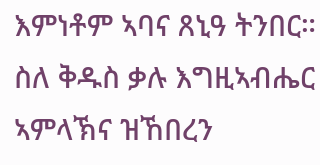እምነቶም ኣባና ጸኒዓ ትንበር። ስለ ቅዱስ ቃሉ እግዚኣብሔር ኣምላኽና ዝኸበረን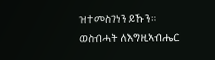ዝተመስገነን ይኹን።
ወስብሓት ለእግዚኣብሔር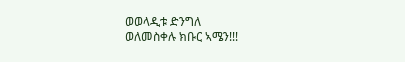ወወላዲቱ ድንግለ
ወለመስቀሉ ክቡር ኣሜን!!!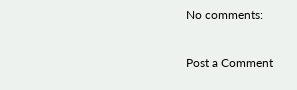No comments:

Post a Comment